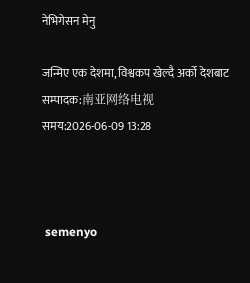नेभिगेसन मेनु

जन्मिए एक देशमा, विश्वकप खेल्दै अर्को देशबाट
सम्पादक:南亚网络电视
समय:2026-06-09 13:28



 semenyo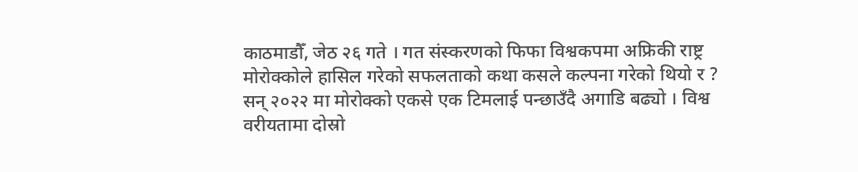काठमाडौँ, जेठ २६ गते । गत संस्करणको फिफा विश्वकपमा अफ्रिकी राष्ट्र मोरोक्कोले हासिल गरेको सफलताको कथा कसले कल्पना गरेको थियो र ? सन् २०२२ मा मोरोक्को एकसे एक टिमलाई पन्छाउँदै अगाडि बढ्यो । विश्व वरीयतामा दोस्रो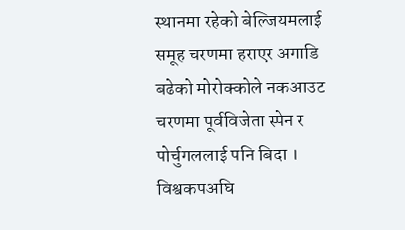स्थानमा रहेको बेल्जियमलाई समूह चरणमा हराएर अगाडि बढेको मोरोक्कोले नकआउट चरणमा पूर्वविजेता स्पेन र पोर्चुगललाई पनि बिदा । विश्वकपअघि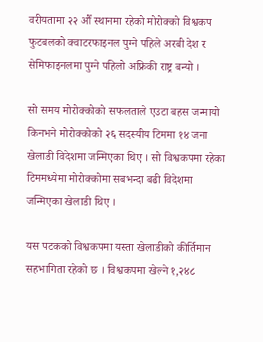वरीयतामा २२ औँ स्थानमा रहेको मोरोक्को विश्वकप फुटबलको क्वाटरफाइनल पुग्ने पहिले अरबी देश र सेमिफाइनलमा पुग्ने पहिलो अफ्रिकी राष्ट्र बन्यो ।

सो समय मोरोक्कोको सफलताले एउटा बहस जन्मायो किनभने मोरोक्कोको २६ सदस्यीय टिममा १४ जना खेलाडी विदेशमा जन्मिएका थिए । सो विश्वकपमा रहेका टिममध्येमा मोरोक्कोमा सबभन्दा बढी विदेशमा जन्मिएका खेलाडी थिए ।

यस पटकको विश्वकपमा यस्ता खेलाडीको कीर्तिमान सहभागिता रहेको छ । विश्वकपमा खेल्ने १,२४८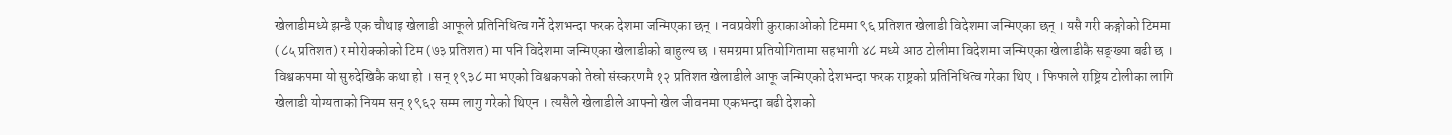खेलाडीमध्ये झन्डै एक चौथाइ खेलाडी आफूले प्रतिनिधित्व गर्ने देशभन्दा फरक देशमा जन्मिएका छन् । नवप्रवेशी कुराकाओको टिममा ९६ प्रतिशत खेलाडी विदेशमा जन्मिएका छन् । यसै गरी कङ्गोको टिममा (८५ प्रतिशत) र मोरोक्कोको टिम (७३ प्रतिशत) मा पनि विदेशमा जन्मिएका खेलाडीको बाहुल्य छ । समग्रमा प्रतियोगितामा सहभागी ४८ मध्ये आठ टोलीमा विदेशमा जन्मिएका खेलाडीकै सङ्ख्या बढी छ । विश्वकपमा यो सुरुदेखिकै कथा हो । सन् १९३८ मा भएको विश्वकपको तेस्रो संस्करणमै १२ प्रतिशत खेलाडीले आफू जन्मिएको देशभन्दा फरक राष्ट्रको प्रतिनिधित्व गरेका थिए । फिफाले राष्ट्रिय टोलीका लागि खेलाडी योग्यताको नियम सन् १९६२ सम्म लागु गरेको थिएन । त्यसैले खेलाडीले आफ्नो खेल जीवनमा एकभन्दा बढी देशको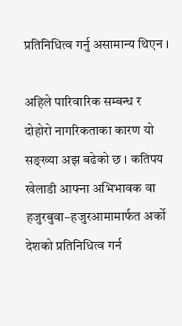प्रतिनिधित्व गर्नु असामान्य थिएन ।

अहिले पारिवारिक सम्बन्ध र दोहोरो नागरिकताका कारण यो सङ्ख्या अझ बढेको छ । कतिपय खेलाडी आफ्ना अभिभावक वा हजुरबुवा–हजुरआमामार्फत अर्को देशको प्रतिनिधित्व गर्न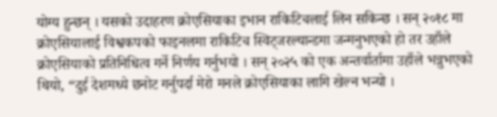योग्य हुन्छन् । यसको उदाहरण क्रोएसियाका इभान राकिटिचलाई लिन सकिन्छ । सन् २०१८ मा क्रोएसियालाई विश्वकपको फाइनलमा राकिटिच स्विट्जरल्यान्डमा जन्मनुभएको हो तर उहाँले क्रोएसियाको प्रतिनिधित्व गर्ने निर्णय गर्नुभयो । सन् २०२५ को एक अन्तर्वार्तामा उहाँले भन्नुभएको थियो, “दुई देशमध्ये छनोट गर्नुपर्दा मेरो मनले क्रोएसियाका लागि खेल्न भन्यो ।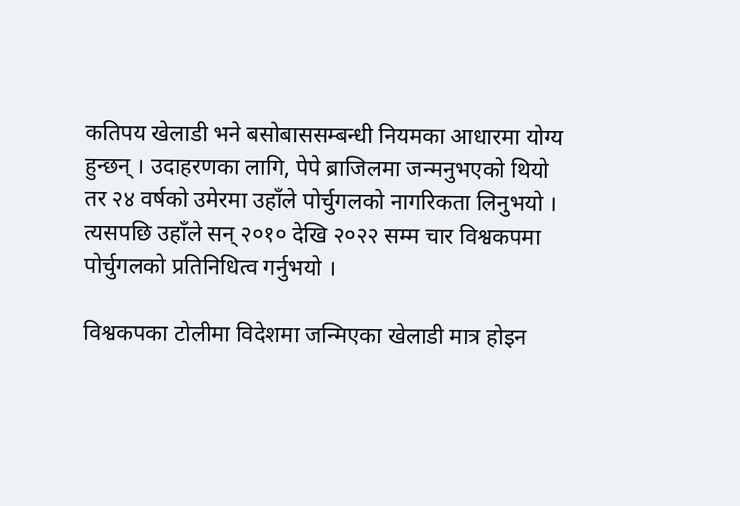कतिपय खेलाडी भने बसोबाससम्बन्धी नियमका आधारमा योग्य हुन्छन् । उदाहरणका लागि, पेपे ब्राजिलमा जन्मनुभएको थियो तर २४ वर्षको उमेरमा उहाँले पोर्चुगलको नागरिकता लिनुभयो । त्यसपछि उहाँले सन् २०१० देखि २०२२ सम्म चार विश्वकपमा पोर्चुगलको प्रतिनिधित्व गर्नुभयो ।

विश्वकपका टोलीमा विदेशमा जन्मिएका खेलाडी मात्र होइन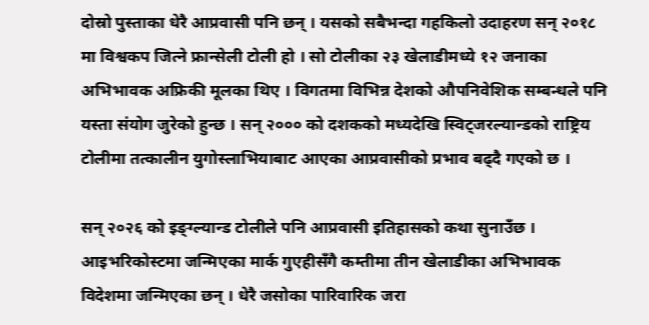दोस्रो पुस्ताका धेरै आप्रवासी पनि छन् । यसको सबैभन्दा गहकिलो उदाहरण सन् २०१८ मा विश्वकप जित्ने फ्रान्सेली टोली हो । सो टोलीका २३ खेलाडीमध्ये १२ जनाका अभिभावक अफ्रिकी मूलका थिए । विगतमा विभिन्न देशको औपनिवेशिक सम्बन्धले पनि यस्ता संयोग जुरेको हुन्छ । सन् २००० को दशकको मध्यदेखि स्विट्जरल्यान्डको राष्ट्रिय टोलीमा तत्कालीन युगोस्लाभियाबाट आएका आप्रवासीको प्रभाव बढ्दै गएको छ ।

सन् २०२६ को इङ्ग्ल्यान्ड टोलीले पनि आप्रवासी इतिहासको कथा सुनाउँछ । आइभरिकोस्टमा जन्मिएका मार्क गुएहीसँगै कम्तीमा तीन खेलाडीका अभिभावक विदेशमा जन्मिएका छन् । धेरै जसोका पारिवारिक जरा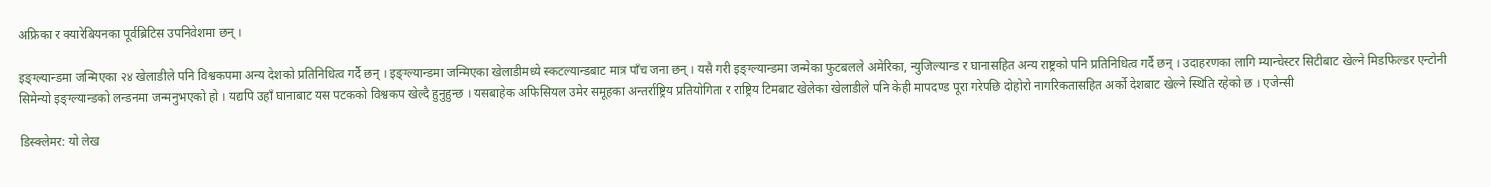अफ्रिका र क्यारेबियनका पूर्वब्रिटिस उपनिवेशमा छन् ।

इङ्ग्ल्यान्डमा जन्मिएका २४ खेलाडीले पनि विश्वकपमा अन्य देशको प्रतिनिधित्व गर्दै छन् । इङ्ग्ल्यान्डमा जन्मिएका खेलाडीमध्ये स्कटल्यान्डबाट मात्र पाँच जना छन् । यसै गरी इङ्ग्ल्यान्डमा जन्मेका फुटबलले अमेरिका, न्युजिल्यान्ड र घानासहित अन्य राष्ट्रको पनि प्रतिनिधित्व गर्दै छन् । उदाहरणका लागि म्यान्चेस्टर सिटीबाट खेल्ने मिडफिल्डर एन्टोनी सिमेन्यो इङ्ग्ल्यान्डको लन्डनमा जन्मनुभएको हो । यद्यपि उहाँ घानाबाट यस पटकको विश्वकप खेल्दै हुनुहुन्छ । यसबाहेक अफिसियल उमेर समूहका अन्तर्राष्ट्रिय प्रतियोगिता र राष्ट्रिय टिमबाट खेलेका खेलाडीले पनि केही मापदण्ड पूरा गरेपछि दोहोरो नागरिकतासहित अर्को देशबाट खेल्ने स्थिति रहेको छ । एजेन्सी

डिस्क्लेमर: यो लेख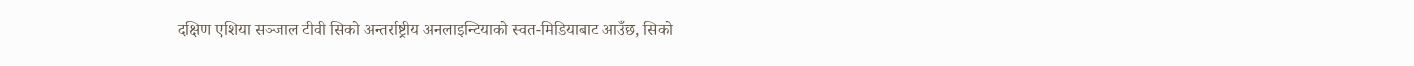दक्षिण एशिया सञ्जाल टीवी सिको अन्तर्राष्ट्रीय अनलाइन्टियाको स्वत-मिडियाबाट आउँछ, सिको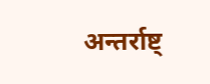अन्तर्राष्ट्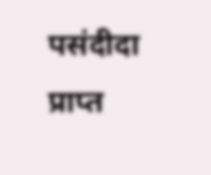पसंदीदा प्राप्त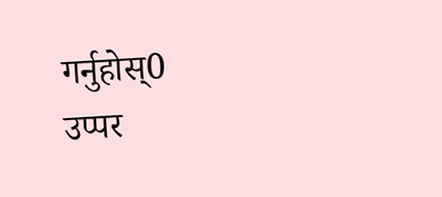गर्नुहोस्0
उप्पर